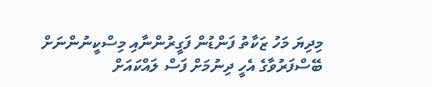މިދިޔަ މަހު ޒަކާތު ފަންޑުން ފަގީރުންނާއި މިސްކީނުންނަށް ބޭސްފަރުވާގެ އެހީ ދިނުމަށް ފަސް ލައްކައަށް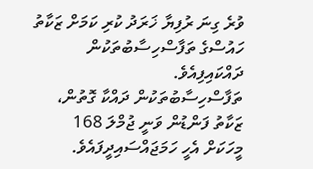ވުރެ ގިނަ ރުފިޔާ ޚަރަދު ކުރި ކަމަށް ޒަކާތު ހައުސްގެ ތަފާސްހިސާބުތަކުން ދައްކައިފިއެވެ.
ތަފާސްހިސާބުތަކުން ދައްކާ ގޮތުން، ޒަކާތު ފަންޑުން ވަނީ ޖުމްލަ 168 މީހަކަށް އެހީ ހަމަޖައްސައިދީފައެވެ.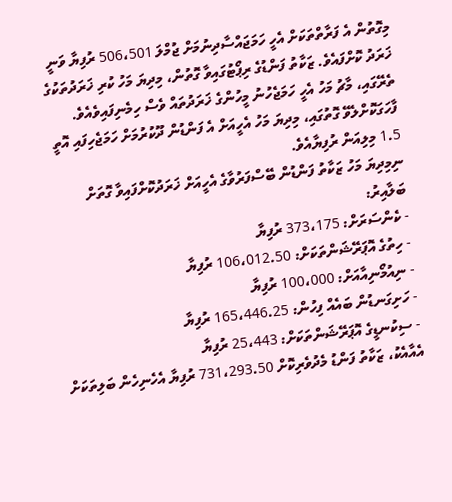މިގޮތުން އެ ފަރާތްތަކަށް އެހީ ހަމަޖައްސާދިނުމަށް ޖުމްލަ 506،501 ރުފިޔާ ވަނީ ޚަރަދު ކޮށްފައެވެ. ޒަކާތު ފަންޑުގެ ރިޕޯޓުގައިވާ ގޮތުން، މިދިޔަ މަހު ކުރި ޚަރަދުތަކުގެ ތެރޭގައި، މާޗު މަހު އެހީ ހަމަޖެހުނު މީހުންގެ ޚަރަދުތައް ވެސް ހިމެނިފައިވެއެވެ.
ފާހަގަކޮށްލެވޭ ގޮތުގައި، މިދިޔަ މަހު އެހީއަށް އެ ފަންޑުން ދޫކުރުމަށް ހަމަޖެހިފައި އޮތީ 1.5 މިލިއަން ރުފިޔާއެވެ.
ނިމިދިޔަ މަހު ޒަކާތު ފަންޑުން ބޭސްފަރުވާގެ އެހީއަށް ޚަރަދުކޮށްފައިވާ ގޮތަށް ބަލާއިރު:
- ކެންސަރަށް: 373،175 ރުފިޔާ
- ހިތުގެ އޮޕަރޭޝަންތަކަށް: 106،012.50 ރުފިޔާ
- ނިއުމޯނިއާއަށް: 100،000 ރުފިޔާ
- ހަށިގަނޑުން ބައެއް ފިހުން: 165،446.25 ރުފިޔާ
- ސިކުނޑީގެ އޮޕަރޭޝަންތަކަށް: 25،443 ރުފިޔާ
އެއާއެކު، ޒަކާތު ފަންޑު މެދުވެރިކޮށް 731،293.50 ރުފިޔާ އެހެނިހެން ބަލިތަކަށް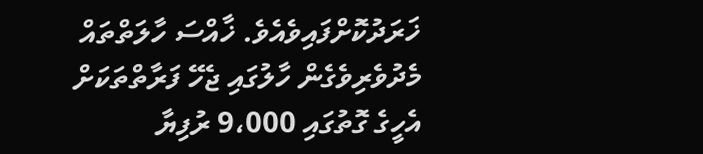ޚަރަދުކޮށްފައިވެއެވެ. ޚާއްސަ ހާލަތްތައް މެދުވެރިވެގެން ހާލުގައި ޖެހޭ ފަރާތްތަކަށް އެހީގެ ގޮތުގައި 9،000 ރުފިޔާ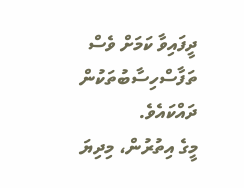ދީފައިވާ ކަމަށް ވެސް ތަފާސްހިސާބުތަކުން ދައްކައެވެ.
މީގެ އިތުރުން، މިދިޔަ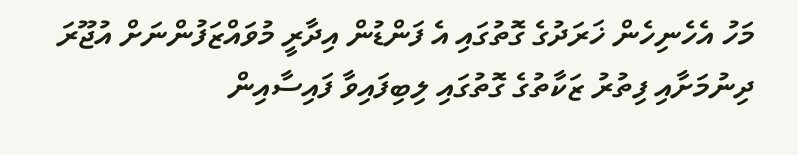މަހު އެހެނިހެން ޚަރަދުގެ ގޮތުގައި އެ ފަންޑުން އިދާރީ މުވައްޒަފުންނަށް އުޖޫރަ ދިނުމަށާއި ފިތުރު ޒަކާތުގެ ގޮތުގައި ލިބިފައިވާ ފައިސާއިން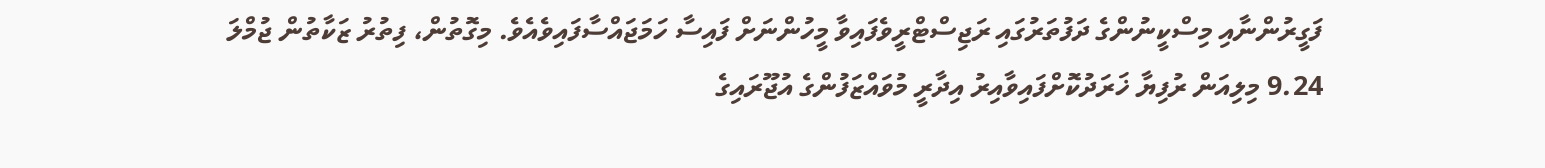ފަގީރުންނާއި މިސްކީނުންގެ ދަފުތަރުގައި ރަޖިސްޓްރީވެފައިވާ މީހުންނަށް ފައިސާ ހަމަޖައްސާފައިވެއެވެ. މިގޮތުން، ފިތުރު ޒަކާތުން ޖުމްލަ 9.24 މިލިއަން ރުފިޔާ ޚަރަދުކޮށްފައިވާއިރު އިދާރީ މުވައްޒަފުންގެ އުޖޫރައިގެ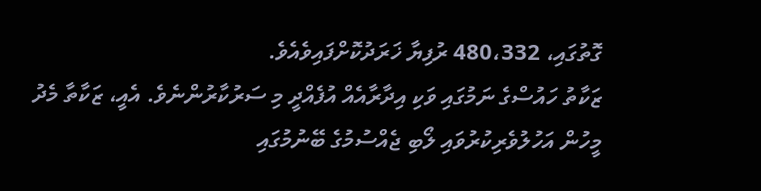ގޮތުގައި، 480،332 ރުފިޔާ ޚަރަދުކޮށްފައިވެއެވެ.
ޒަކާތު ހައުސްގެ ނަމުގައި ވަކި އިދާރާއެއް އުފެއްދީ މި ސަރުކާރުންނެވެ. އެއީ، ޒަކާތާ މެދު މީހުން އަހުލުވެރިކުރުވައި ލޯބި ޖެއްސުމުގެ ބޭނުމުގައި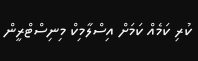ކުރި ކަމެއް ކަމަށް އިސްލާމިކް މިނިސްޓްރީން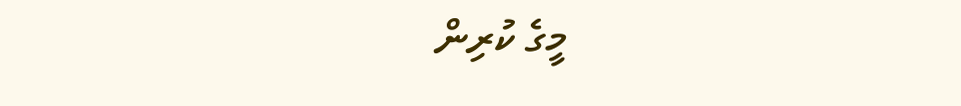މީގެ ކުރިން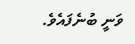ވަނީ ބުނެފައެވެ.